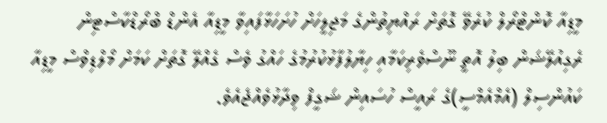މީޑިއާ ކޮންޓްރޯލް ކުރެވޭ ގޮތަށް ރައްޔިތުންގެ މަޖިލީހަށް ހުށަހަޅާފައިވާ މީޑިއާ އެންޑް ބްރޯޑްކާސްޓިން ރެގިއުލޭޝަން ބިލު އޮތީ ނޫސްވެރިކަމާއި ހިޔާލުފާޅުކުރުމުގެ ހައްގު ވެސް ގެއްލޭ ގޮތަށް ކަމަށް މޯލްޑިވްސް މީޑިއާ ކައުންސިލް (އެމްއެމްސީ)ގެ ރައީސް ހުސައިން ޝަގީފް ވިދާޅުވެއްޖެއެވެ.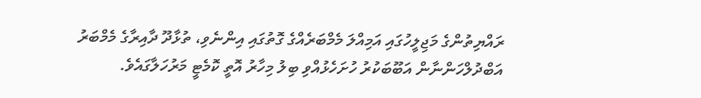ރައްޔިތުންގެ މަޖިލީހުގައި އަމިއްލަ މެމްބަރެއްގެ ގޮތުގައި އިންނެވި، ތުޅާދޫ ދާއިރާގެ މެމްބަރު އަބްދުލްހަންނާން އަބޫބަކުރު ހުށަހެޅުއްވި ބިލު މިހާރު އޮތީ ކޮމެޓީ މަރުހަލާގައެވެ.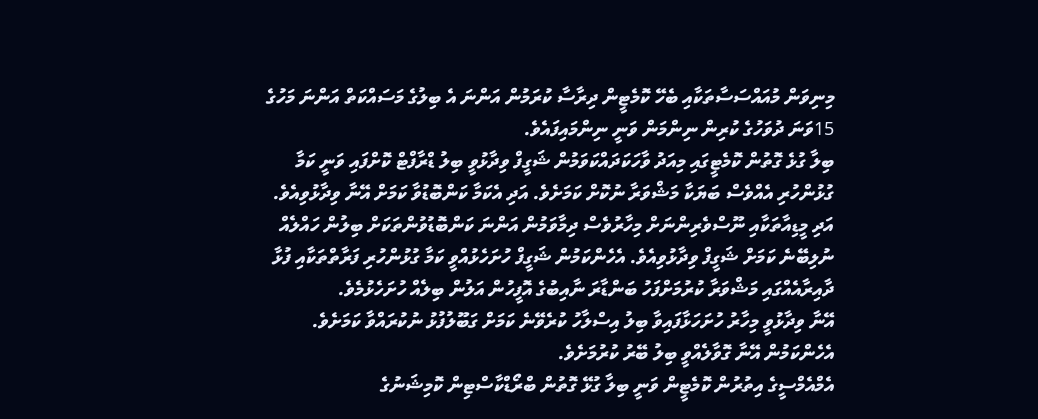މިނިވަން މުއައްސަސާތަކާއި ބެހޭ ކޮމެޓީން ދިރާސާ ކުރަމުން އަންނަ އެ ބިލުގެ މަސައްކަތް އަންނަ މަހުގެ 15ވަނަ ދުވަހުގެ ކުރިން ނިންމަން ވަނީ ނިންމައިފައެވެ.
ބިލާ ގުޅެ ގޮތުން ކޮމެޓީގައި މިއަދު ވާހަކަދައްކަވަމުން ޝަގީފް ވިދާޅުވީ ބިލު ޑްރާފްޓް ކޮށްފައި ވަނީ ކަމާ ގުޅުންހުރި އެއްވެސް ބަޔަކާ މަޝްވަރާ ނުކޮށް ކަމަށެވެ. އަދި އެކަމާ ކަންބޮޑުވާ ކަމަށް އޭނާ ވިދާޅުވިއެވެ.
އަދި މީޑިއާތަކާއި ނޫސްވެރިންނަށް މިހާރުވެސް ދިމާވަމުން އަންނަ ކަންބޮޑުވުންތަކަށް ބިލުން ހައްލެއް ނުލިބޭނެ ކަމަށް ޝަގީފް ވިދާޅުވިއެވެ. އެހެންކަމުން ޝަގީފް ހުށަހެޅުއްވީ ކަމާ ގުޅުންހުރި ފަރާތްތަކާއި ފުޅާ ދާއިރާއެއްގައި މަޝްވަރާ ކުރުމަށްފަހު ބަންޑާރަ ނާއިބުގެ އޮފީހުން އަލުން ބިލެއް ހުށަހެޅުމެވެ.
އޭނާ ވިދާޅުވީ މިހާރު ހުށަހަޅާފައިވާ ބިލު އިސްލާހު ކުރެވޭނެ ކަމަށް ގަބޫލުފުޅު ނުކުރައްވާ ކަމަށެވެ. އެހެންކަމުން އޭނާ ގޮވާލެއްވީ ބިލު ބޭރު ކުރުމަށެވެ.
އެމްއެމްސީގެ އިތުރުން ކޮމެޓީން ވަނީ ބިލާ ގުޅޭ ގޮތުން ބްރޯޑްކާސްޓިން ކޮމިޝަނުގެ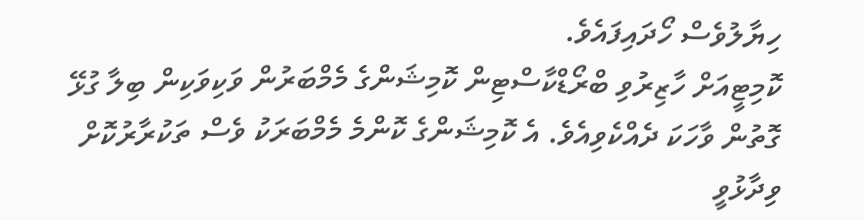ހިޔާލުވެސް ހޯދައިފައެވެ.
ކޮމިޓީއަށް ހާޒިރުވި ބްރޯޑްކާސްޓިން ކޮމިޝަންގެ މެމްބަރުން ވަކިވަކިން ބިލާ ގުޅޭ ގޮތުން ވާހަކަ ދެއްކެވިއެވެ. އެ ކޮމިޝަންގެ ކޮންމެ މެމްބަރަކު ވެސް ތަކުރާރުކޮށް ވިދާޅުވީ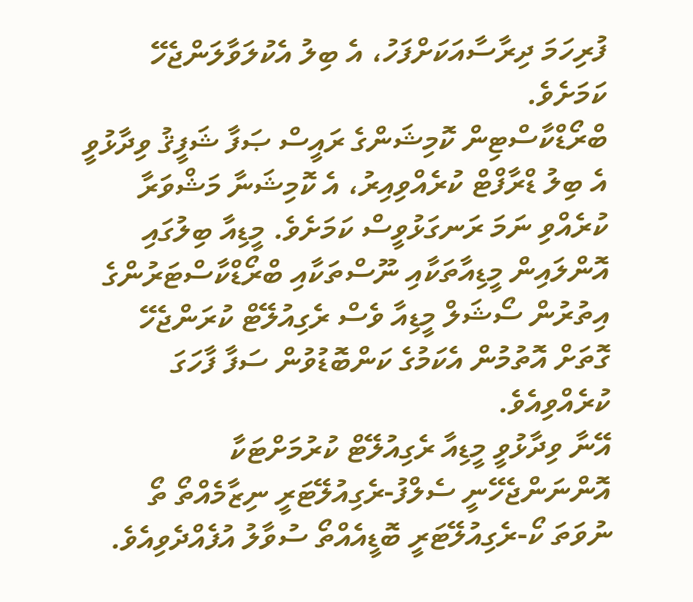ފުރިހަމަ ދިރާސާއަކަށްފަހު، އެ ބިލު އެކުލަވާލަންޖެހޭ ކަމަށެވެ.
ބްރޯޑްކާސްޓިން ކޮމިޝަންގެ ރައީސް ޞަފާ ޝަފީޤު ވިދާޅުވީ އެ ބިލު ޑްރާފްޓް ކުރެއްވިއިރު، އެ ކޮމިޝަނާ މަޝްވަރާ ކުރެއްވި ނަމަ ރަނގަޅުވީސް ކަމަށެވެ. މީޑިއާ ބިލުގައި އޮންލައިން މީޑިއާތަކާއި ނޫސްތަކާއި ބްރޯޑްކާސްޓަރުންގެ އިތުރުން ސޯޝަލް މީޑިއާ ވެސް ރެގިއުލޭޓް ކުރަންޖެހޭ ގޮތަށް އޮތުމުން އެކަމުގެ ކަންބޮޑުވުން ސަފާ ފާހަގަ ކުރެއްވިއެވެ.
އޭނާ ވިދާޅުވީ މީޑިއާ ރެގިއުލޭޓް ކުރުމަށްޓަކާ އޮންނަންޖެހޭނީ ސެލްފު-ރެގިއުލޭޓަރީ ނިޒާމެއްތޯ ތޯ ނުވަތަ ކޯ-ރެގިއުލޭޓަރީ ބޮޑީއެއްތޯ ސުވާލު އުފެއްދެވިއެވެ.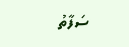ސަފާތު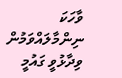ވާހަކަ ނިންމާލައްވަމުން ވިދާޅުވީ ގައުމީ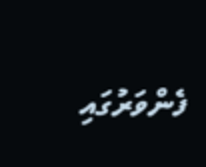ފެންވަރުގައި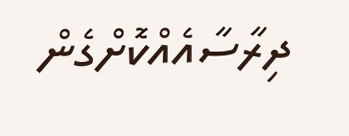ދިރާސާއެއްކޮށްގެން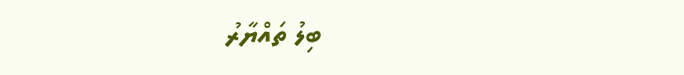ބިލު ތައްޔާރު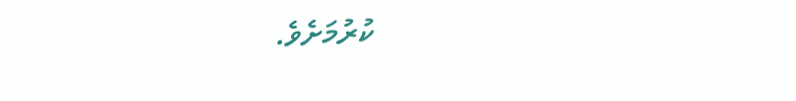ކުރުމަށެވެ.